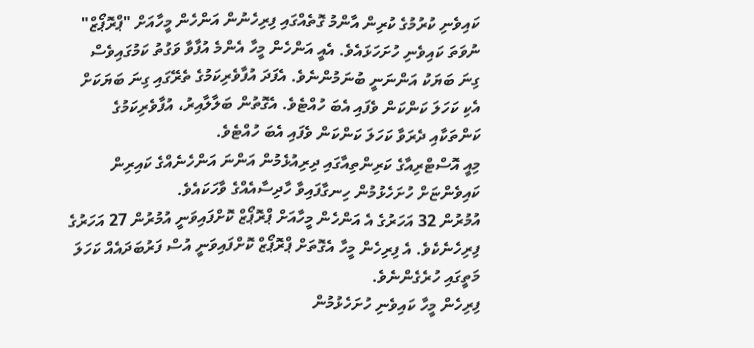ކައިވެނި ކުރުމުގެ ކުރިން އާންމު ގޮތެއްގައި ފިރިހެނުން އަންހެން މީހާއަށް "ޕްރޮޕޯޒް" ނުވަތަ ކައިވެނި ހުށަހަޅައެވެ. އެއީ އަންހެން މީހާ އެންމެ އުފާވާ ވަގުތު ކަމުގައިވެސް ގިނަ ބަޔަކު އަންނަނީ ބުނަމުންނެވެ. އެފަދަ އުފާވެރިކަމުގެ ތެރޭގައި ގިނަ ބަޔަކަށް އެކި ކަހަލަ ކަންކަން ވެފައި އެބަ ހުއްޓެވެ. އެގޮތުން ބަލާލާއިރު، އުފާވެރިކަމުގެ ކަންތަކާއި ދެރަވާ ކަހަލަ ކަންކަން ވެފައި އެބަ ހުއްޓެވެ.
މިއީ އޮސްޓްރިއާގެ ކަރިންތިއާގައި ދިރިއުޅެމުން އަންނަ އަންހެނެއްގެ ކައިރިން ކައިވެންޏަށް ހުށަހެޅުމުން ހިނގާފައިވާ ހާދިސާއެއްގެ ވާހަކައެވެ.
އުމުރުން 32 އަހަރުގެ އެ އަންހެން މީހާއަށް ޕްރޮޕޯޒް ކޮށްފައިވަނީ އުމުރުން 27 އަހަރުގެ ފިރިހެނެކެވެ. އެ ފިރިހެން މީހާ އެގޮތަށް ޕްރޮޕޯޒް ކޮށްފައިވަނީ އުސް ފަރުބަދައެއް ކަހަލަ މަތީގައި ހުރެގެންނެވެ.
ފިރިހެން މީހާ ކައިވެނި ހުށަހެޅުމުން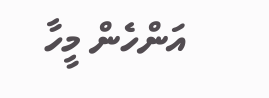އަންހެން މީހާ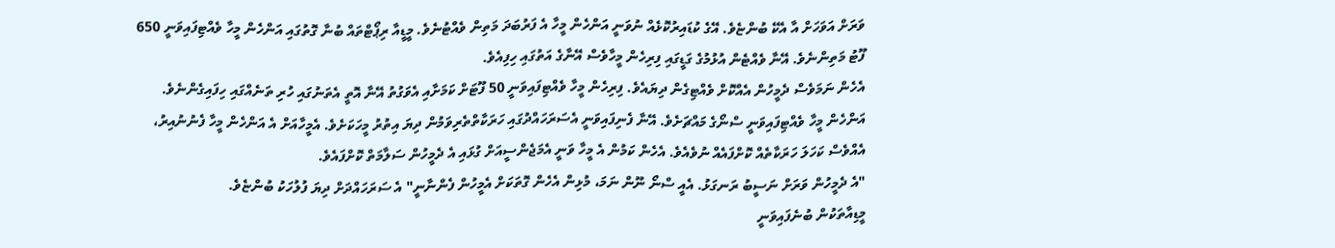ވަރަށް އަވަހަށް އާ އެކޭ ބުންޏެވެ. އޭގެ ކުޑައިރުކޮޅެއް ނުވަނީ އަންހެން މީހާ އެ ފަރުބަދަ މަތިން ވެއްޓުނެވެ. މީޑީއާ ރިޕޯޓްތައް ބުނާ ގޮތުގައި އަންހެން މީހާ ވެއްޓިފައިވަނީ 650 ފޫޓު މަތިންނެވެ. އޭނާ ވެއްޓެން އުޅުމުގެ ގަޑީގައި ފިރިހެން މީހާވެސް އޭނާގެ އަތުގައި ހިފިއެވެ.
އެހެން ނަމަވެސް ދެމީހުން އެއްކޮށް ވެއްޓިގެން ދިޔައެވެ. ފިރިހެން މީހާ ވެއްޓިފައިވަނީ 50 ފޫޓަށް ކަމަށާއި އެވަގުތު އޭނާ އޮތީ އެތަނުގައި ހުރި ތަނެއްގައި ހިފައިގެންނެވެ.
އަންހެން މީހާ ވެއްޓިފައިވަނީ ސްނޯގެ މައްޗަށެވެ. އޭނާ ފެނިފައިވަނީ އެސަރަހައްދުގައި ހަރަކާތްތެރިވަމުން ދިޔަ އިތުރު މީހަކަށެވެ. އެމީހާއަށް އެ އަންހެން މީހާ ފެނުނުއިރު، އެއްވެސް ކަހަލަ ހަރަކާތެއް ކޮށްފައެއް ނުވެއެވެ. އެހެން ކަމުން އެ މީހާ ވަނީ އެމަޖެންސީއަށް ގުޅައި އެ ދެމީހުން ސަލާމަތް ކޮށްފައެވެ.
"އެ ދެމީހުން ވަރަށް ނަސީބު ރަނގަޅު. އެއީ ސްނޯ ނޫން ނަމަ، މުޅިން އެހެން ގޮތަކަށް އެމީހުން ފެންނާނީ" އެ ސަރަހައްދަށް ދިޔަ ފުލުހަކު ބުންޏެވެ.
މީޑިއާތަކުން ބުނެފައިވަނީ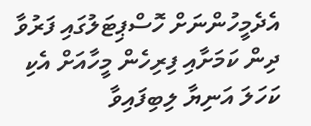އެދެމީހުންނަށް ހޮސްޕިޓަލުގައި ފަރުވާ ދިން ކަމަށާއި ފިރިހެން މީހާއަށް އެކި ކަހަލަ އަނިޔާ ލިބިފައިވާ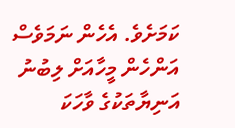ކަމަށެވެ. އެހެން ނަމަވެސް އަންހެން މީހާއަށް ލިބުނު އަނިޔާތަކުގެ ވާހަކަ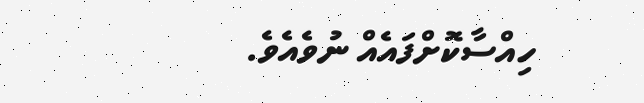ހިއްސާކޮށްފައެއް ނުވެއެވެ.